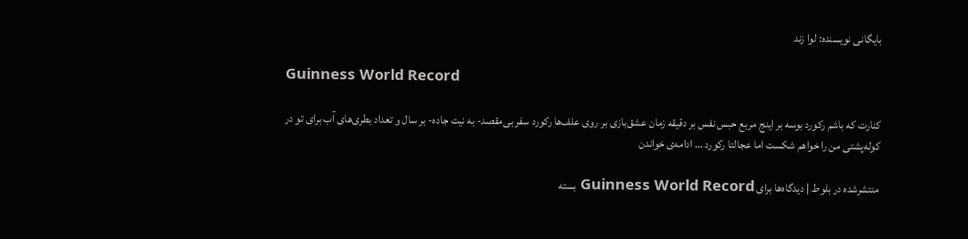بایگانی نویسنده: لوا زند

Guinness World Record

کنارت که باشم رکورد بوسه بر اینج‌‌ مربع حبس نفس‌ بر دقیقه زمان عشق‌بازی بر روی علف‌ها رکورد سفر بی‌مقصد- به نیت جاده- بر سال و تعداد بطری‌های آب برای تو در کوله‌پشتی من را خواهم شکست اما عجالتا رکورد … ادامه‌ی خواندن

منتشرشده در بلوط | دیدگاه‌ها برای Guinness World Record بسته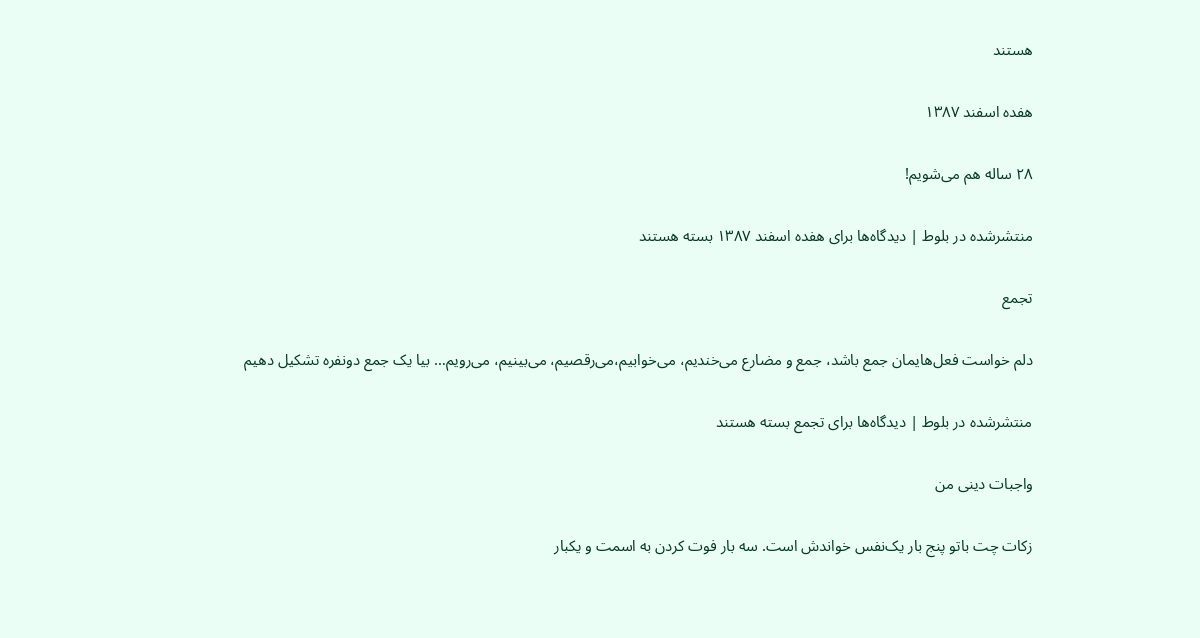هستند

هفده اسفند ۱۳۸۷

۲۸ ساله هم می‌شویم!

منتشرشده در بلوط | دیدگاه‌ها برای هفده اسفند ۱۳۸۷ بسته هستند

تجمع

دلم خواست فعل‌هایمان جمع باشد، جمع و مضارع می‌خندیم، می‌خوابیم،‌می‌رقصیم،‌ می‌بینیم، می‌رویم… بیا یک جمع دونفره تشکیل دهیم

منتشرشده در بلوط | دیدگاه‌ها برای تجمع بسته هستند

واجبات دینی من

زکات چت باتو پنج بار یک‌نفس خواندش است. سه بار فوت کردن به اسمت و یکبار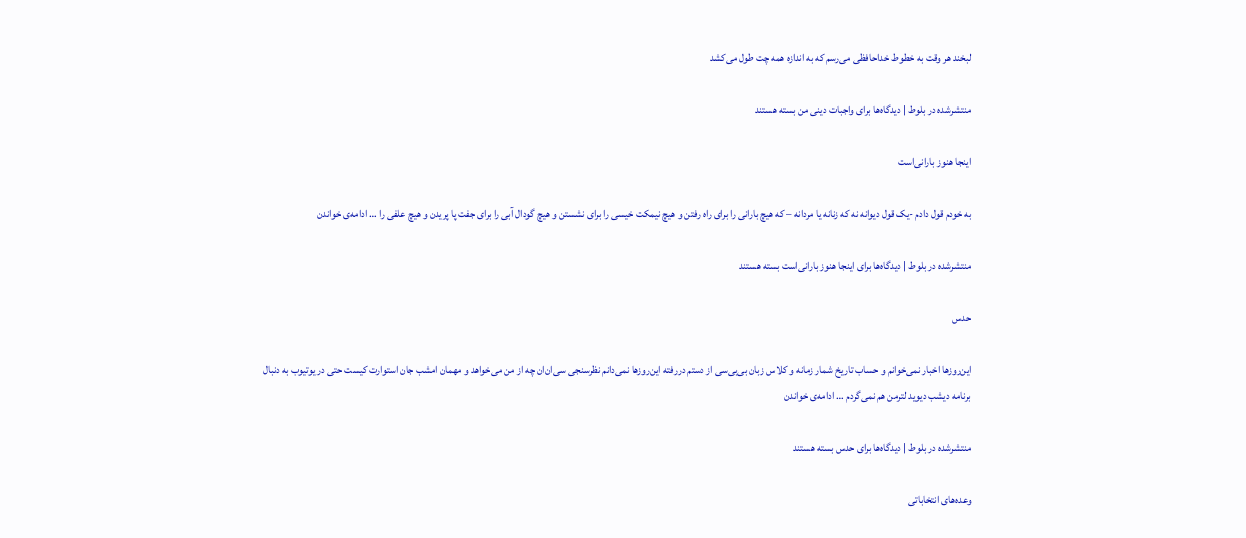لبخند هر وقت به خطوط خداحافظی می‌رسم که به اندازه همه چت طول می‌کشد

منتشرشده در بلوط | دیدگاه‌ها برای واجبات دینی من بسته هستند

اینجا هنوز بارانی‌است

به خودم قول دادم -یک قول دیوانه نه که زنانه یا مردانه – که هیچ بارانی را برای راه رفتن و هیچ نیمکت خیسی را برای نشستن و هیچ گودال آبی را برای جفت پا پریدن و هیچ علفی را … ادامه‌ی خواندن

منتشرشده در بلوط | دیدگاه‌ها برای اینجا هنوز بارانی‌است بسته هستند

حدس‌

این‌روزها اخبار‌ نمی‌خوانم و حساب تاریخ شمار زمانه و کلاس زبان بی‌بی‌سی از دستم دررفته این‌روزها نمی‌دانم نظرسنجی سی‌ان‌ان چه از من می‌خواهد و مهمان امشب جان استوارت کیست حتی در یوتیوب به دنبال برنامه دیشب دیوید لترمن هم نمی‌گردم … ادامه‌ی خواندن

منتشرشده در بلوط | دیدگاه‌ها برای حدس‌ بسته هستند

وعده‌های انتخاباتی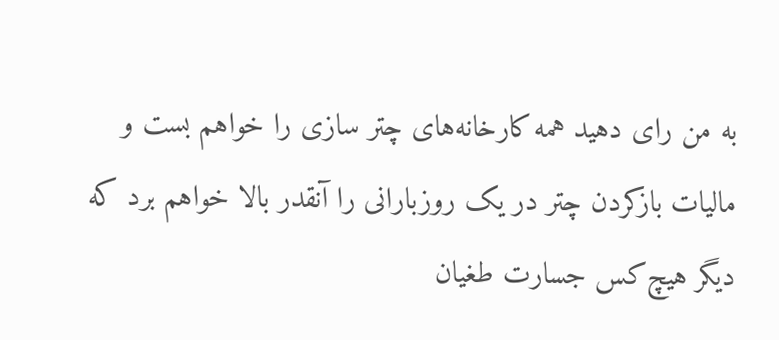به من رای دهید همه کارخانه‌های چتر سازی را خواهم بست و مالیات بازکردن چتر در یک روزبارانی را آنقدر بالا خواهم برد که دیگر هیچ‌کس جسارت طغیان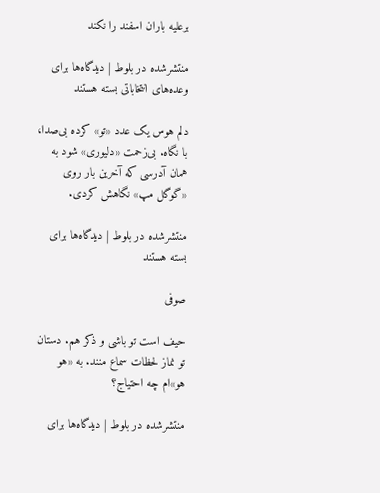برعلیه باران اسفند را نکند

منتشرشده در بلوط | دیدگاه‌ها برای وعده‌های انتخاباتی بسته هستند

دلم هوس یک عدد «تو» کرده بی‌صدا، با نگاه. بی‌زحمت «دلیوری» شود به همان آدرسی که آخرین بار روی «گوگل مپ» نگاهش کردی.

منتشرشده در بلوط | دیدگاه‌ها برای بسته هستند

صوفی

حیف است تو باشی و ذکر هم. دستان تو نماز لحظات سماع منند. به «هو هو»ام چه احتیاج؟

منتشرشده در بلوط | دیدگاه‌ها برای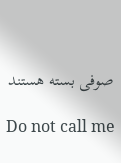صوفی بسته هستند

Do not call me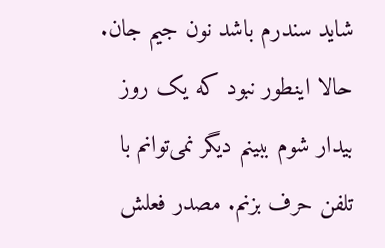شاید سندرم باشد نون جیم جان. حالا اینطور نبود که یک‌ روز بیدار شوم ببینم دیگر نمی‌توانم با تلفن حرف بزنم. مصدر فعلش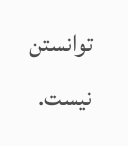توانستن نیست.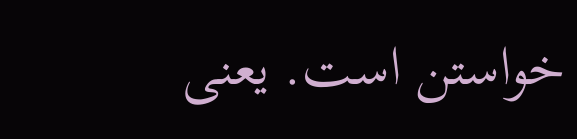خواستن است. یعنی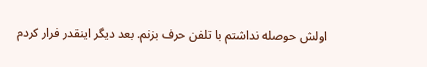اولش حوصله نداشتم با تلفن حرف بزنم. بعد دیگر اینقدر فرار کردم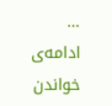… ادامه‌ی خواندن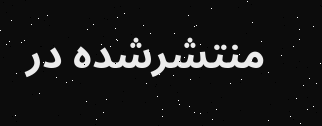منتشرشده در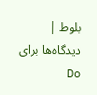بلوط | دیدگاه‌ها برای Do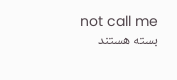not call me بسته هستند